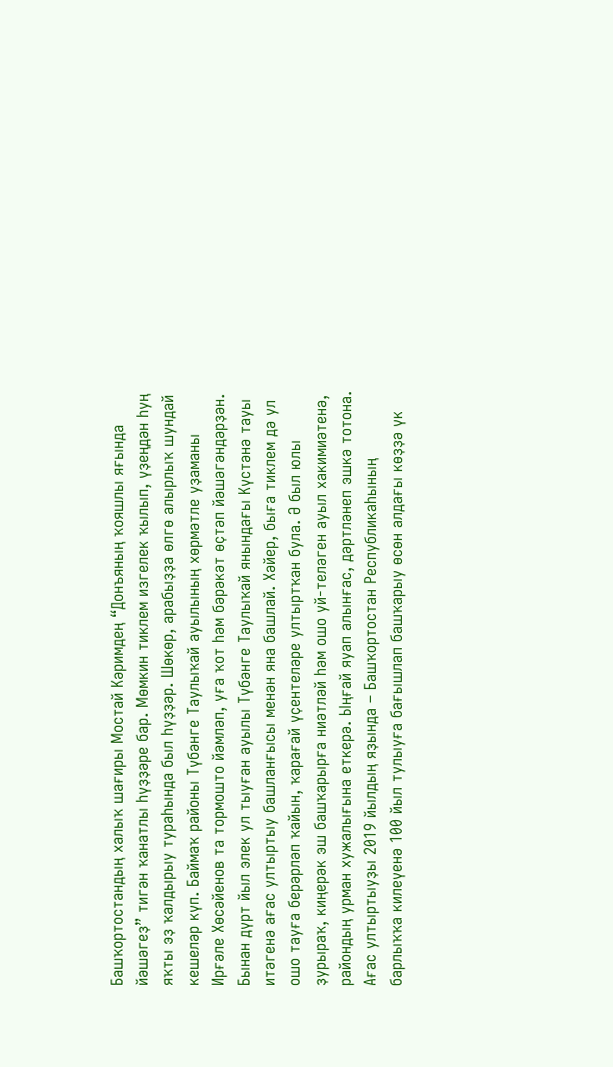Башҡортостандың халыҡ шағиры Мостай Кәримдең “Донъяның ҡояшлы яғында йәшәгеҙ” тигән ҡанатлы һүҙҙәре бар. Мөмкин тиклем изгелек ҡылып, үҙеңдән һуң яҡты эҙ ҡалдырыу тураһында был һүҙҙәр. Шөкөр, арабыҙҙа өлгө алырлыҡ шундай кешеләр күп. Баймаҡ районы Түбәнге Таулыҡай ауылының хөрмәтле уҙаманы Ирғәле Хөсәйенов та тормошто йәмләп, уға ҡот һәм бәрәкәт өҫтәп йәшәгәндәрҙән.
Бынан дүрт йыл элек ул тыуған ауылы Түбәнге Таулыҡай янындағы Күстәнә тауы итәгенә ағас ултыртыу башланғысы менән яна башлай. Хәйер, быға тиклем дә ул ошо тауға берәрләп ҡайын, ҡарағай үҫентеләре ултыртҡан була. Ә был юлы ҙурыраҡ, киңерәк эш башҡарырға ниәтләй һәм ошо уй-теләген ауыл хакимиәтенә, райондың урман хужалығына еткерә. Ыңғай яуап алынғас, дәртләнеп эшкә тотона.
Ағас ултыртыуҙы 2019 йылдың яҙында – Башҡортостан Республикаһының барлыҡҡа килеүенә 100 йыл тулыуға бағышлап башҡарыу өсөн алдағы көҙҙә үк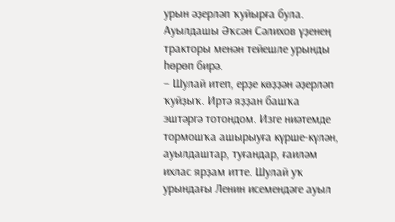урын әҙерләп ҡуйырға була. Ауылдашы Әҡсән Сәлихов үҙенең тракторы менән тейешле урынды һөрөп бирә.
– Шулай итеп, ерҙе көҙҙән әҙерләп ҡуйҙыҡ. Иртә яҙҙан башҡа эштәргә тотондом. Изге ниәтемде тормошҡа ашырыуға күрше-күлән, ауылдаштар, туғандар, ғаиләм ихлас ярҙам итте. Шулай уҡ урындағы Ленин исемендәге ауыл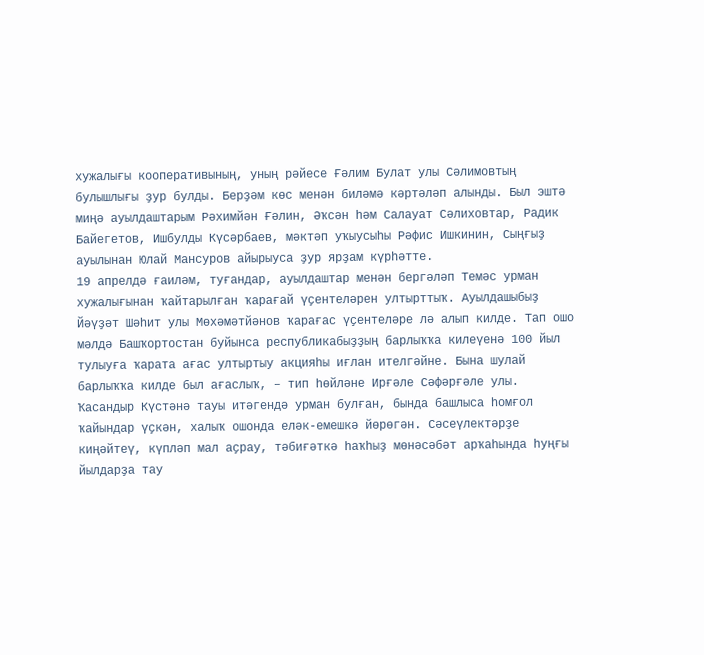хужалығы кооперативының, уның рәйесе Ғәлим Булат улы Сәлимовтың булышлығы ҙур булды. Берҙәм көс менән биләмә кәртәләп алынды. Был эштә миңә ауылдаштарым Рәхимйән Ғәлин, Әҡсән һәм Салауат Сәлиховтар, Радик Байегетов, Ишбулды Күсәрбаев, мәктәп уҡыусыһы Рәфис Ишкинин, Сыңғыҙ ауылынан Юлай Мансуров айырыуса ҙур ярҙам күрһәтте.
19 апрелдә ғаиләм, туғандар, ауылдаштар менән бергәләп Темәс урман хужалығынан ҡайтарылған ҡарағай үҫентеләрен ултырттыҡ. Ауылдашыбыҙ Йәүҙәт Шәһит улы Мөхәмәтйәнов ҡарағас үҫентеләре лә алып килде. Тап ошо мәлдә Башҡортостан буйынса республикабыҙҙың барлыҡҡа килеүенә 100 йыл тулыуға ҡарата ағас ултыртыу акцияһы иғлан ителгәйне. Бына шулай барлыҡҡа килде был ағаслыҡ, – тип һөйләне Ирғәле Сәфәрғәле улы.
Ҡасандыр Күстәнә тауы итәгендә урман булған, бында башлыса һомғол ҡайындар үҫкән, халыҡ ошонда еләк-емешкә йөрөгән. Сәсеүлектәрҙе киңәйтеү, күпләп мал аҫрау, тәбиғәткә һаҡһыҙ мөнәсәбәт арҡаһында һуңғы йылдарҙа тау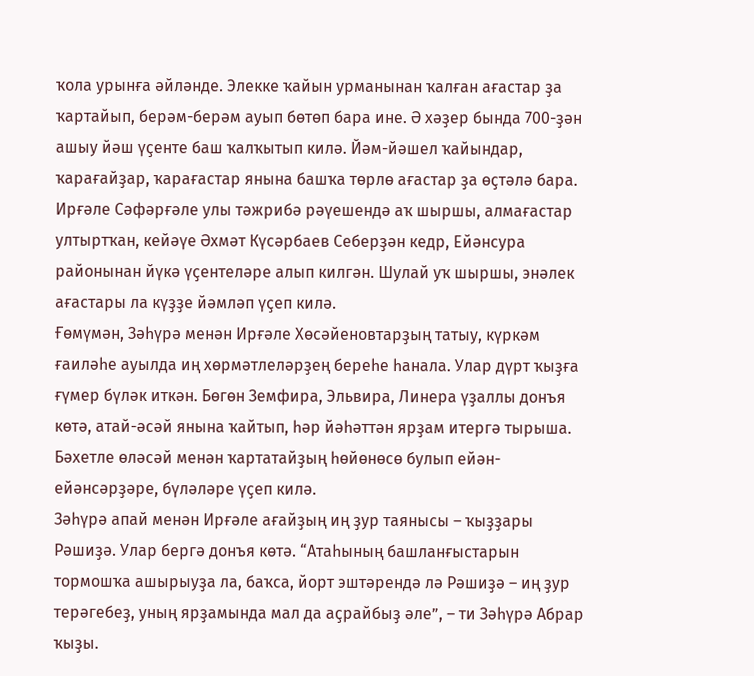ҡола урынға әйләнде. Элекке ҡайын урманынан ҡалған ағастар ҙа ҡартайып, берәм-берәм ауып бөтөп бара ине. Ә хәҙер бында 700-ҙән ашыу йәш үҫенте баш ҡалҡытып килә. Йәм-йәшел ҡайындар, ҡарағайҙар, ҡарағастар янына башҡа төрлө ағастар ҙа өҫтәлә бара. Ирғәле Сәфәрғәле улы тәжрибә рәүешендә аҡ шыршы, алмағастар ултыртҡан, кейәүе Әхмәт Күсәрбаев Себерҙән кедр, Ейәнсура районынан йүкә үҫентеләре алып килгән. Шулай уҡ шыршы, энәлек ағастары ла күҙҙе йәмләп үҫеп килә.
Ғөмүмән, Зәһүрә менән Ирғәле Хөсәйеновтарҙың татыу, күркәм ғаиләһе ауылда иң хөрмәтлеләрҙең береһе һанала. Улар дүрт ҡыҙға ғүмер бүләк иткән. Бөгөн Земфира, Эльвира, Линера үҙаллы донъя көтә, атай-әсәй янына ҡайтып, һәр йәһәттән ярҙам итергә тырыша. Бәхетле өләсәй менән ҡартатайҙың һөйөнөсө булып ейән-ейәнсәрҙәре, бүләләре үҫеп килә.
Зәһүрә апай менән Ирғәле ағайҙың иң ҙур таянысы – ҡыҙҙары Рәшиҙә. Улар бергә донъя көтә. “Атаһының башланғыстарын тормошҡа ашырыуҙа ла, баҡса, йорт эштәрендә лә Рәшиҙә – иң ҙур терәгебеҙ, уның ярҙамында мал да аҫрайбыҙ әле”, – ти Зәһүрә Абрар ҡыҙы.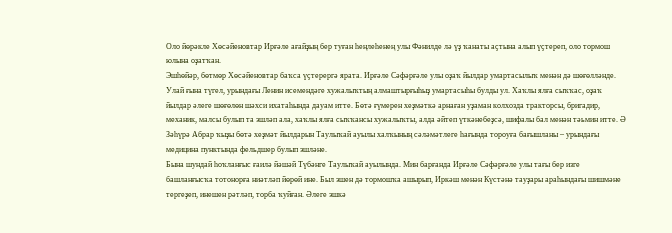Оло йөрәкле Хөсәйеновтар Ирғәле ағайҙың бер туған һеңлеһенең улы Фәнилде лә үҙ ҡанаты аҫтына алып үҫтереп, оло тормош юлына оҙатҡан.
Эшһөйәр, бөтмөр Хөсәйеновтар баҡса үҫтерергә ярата. Ирғәле Сәфәрғәле улы оҙаҡ йылдар умартасылыҡ менән дә шөғөлләнде. Улай ғына түгел, урындағы Ленин исемендәге хужалыҡтың алмаштырғыһыҙ умартасыһы булды ул. Хаҡлы ялға сыҡҡас, оҙаҡ йылдар әлеге шөғөлөн шәхси ихатаһында дауам итте. Бөтә ғүмерен хеҙмәткә арнаған уҙаман колхозда тракторсы, бригадир, механик, малсы булып та эшләп ала, хаҡлы ялға сыҡҡансы хужалыҡты, алда әйтеп үткәнебеҙсә, шифалы бал менән тәьмин итте. Ә Зәһүрә Абрар ҡыҙы бөтә хеҙмәт йылдарын Таулыҡай ауылы халҡының сәләмәтлеге һағында тороуға бағышланы – урындағы медицина пунктында фельдшер булып эшләне.
Бына шундай һоҡланғыс ғаилә йәшәй Түбәнге Таулыҡай ауылында. Мин барғанда Ирғәле Сәфәрғәле улы тағы бер изге башланғысҡа тотонорға ниәтләп йөрөй ине. Был эшен дә тормошҡа ашырып, Иркәш менән Күстәнә тауҙары араһындағы шишмәне тергеҙеп, инешен рәтләп, торба ҡуйған. Әлеге эшкә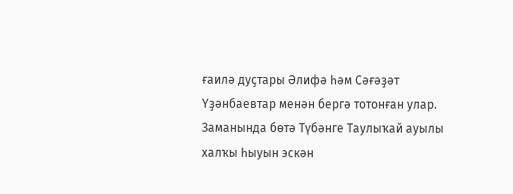ғаилә дуҫтары Әлифә һәм Сәғәҙәт Үҙәнбаевтар менән бергә тотонған улар. Заманында бөтә Түбәнге Таулыҡай ауылы халҡы һыуын эскән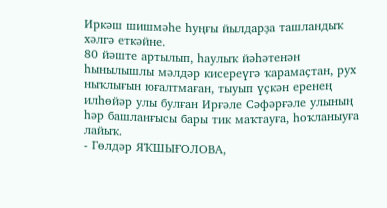Иркәш шишмәһе һуңғы йылдарҙа ташландыҡ хәлгә еткәйне.
80 йәште артылып, һаулыҡ йәһәтенән һынылышлы мәлдәр кисереүгә ҡарамаҫтан, рух ныҡлығын юғалтмаған, тыуып үҫкән еренең илһөйәр улы булған Ирғәле Сәфәрғәле улының һәр башланғысы бары тик маҡтауға, һоҡланыуға лайыҡ.
- Гөлдәр ЯҠШЫҒОЛОВА,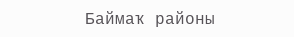Баймаҡ районы